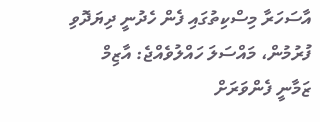އާސަހަރާ މިސްކިތުގައި ފެން ހެދުނީ ދިޔަދޮވި ފުރުމުން، މައްސަލަ ހައްލުވެއްޖެ: އާޒިމް
ޒަމާނީ ފެންވަރަށް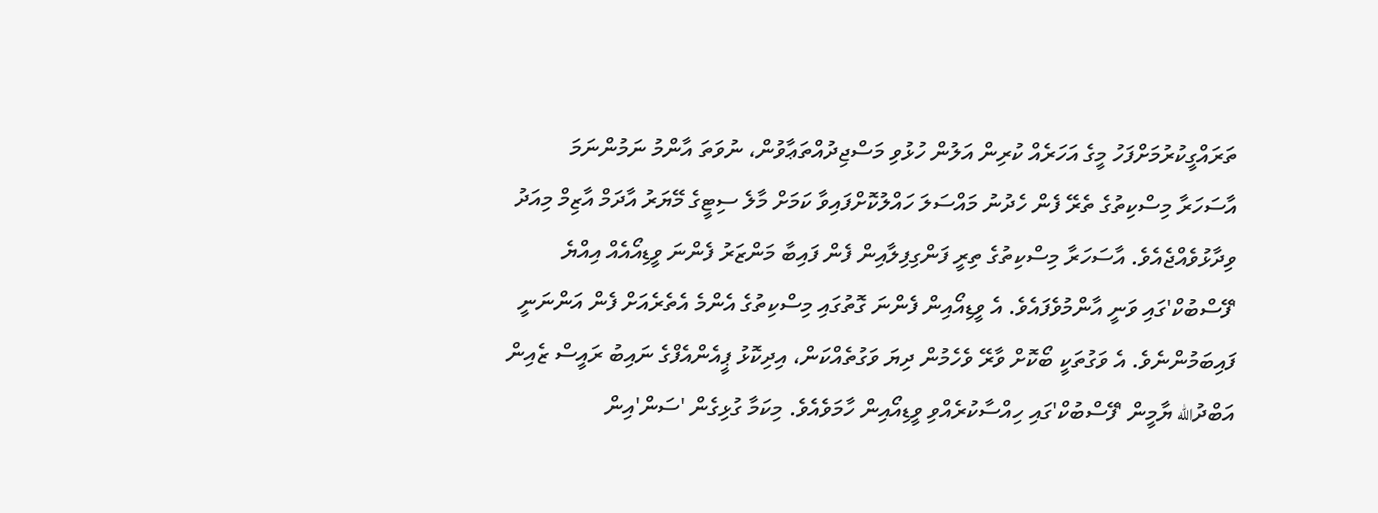ތަރައްގީކުރުމަށްފަހު މީގެ އަހަރެއް ކުރިން އަލުން ހުޅުވި މަސްޖިދުއްތަޢާވުން، ނުވަތަ އާންމު ނަމުންނަމަ އާސަހަރާ މިސްކިތުގެ ތެރޭ ފެން ހެދުނު މައްސަލަ ހައްލުކޮށްފައިވާ ކަމަށް މާލެ ސިޓީގެ މޭޔަރު އާދަމް އާޒިމް މިއަދު ވިދާޅުވެއްޖެއެވެ. އާސަހަރާ މިސްކިތުގެ ތިރީ ފަންގިފިލާއިން ފެން ފައިބާ މަންޒަރު ފެންނަ ވީޑިއޯއެއް އިއްޔެ 'ފޭސްބުކް'ގައި ވަނީ އާންމުވެފައެވެ. އެ ވީޑިއޯއިން ފެންނަ ގޮތުގައި މިސްކިތުގެ އެންމެ އެތެރެއަށް ފެން އަންނަނީ ފައިބަމުންނެވެ. އެ ވަގުތަކީ ބޯކޮށް ވާރޭ ވެހެމުން ދިޔަ ވަގުތެއްކަން، އިދިކޮޅު ޕީއެންއެފްގެ ނައިބު ރައީސް ޒެއިން އަބްދުالله ޔާމީން 'ފޭސްބުކް'ގައި ހިއްސާކުރެއްވި ވީޑިއޯއިން ހާމަވެއެވެ. މިކަމާ ގުޅިގެން 'ސަން'އިން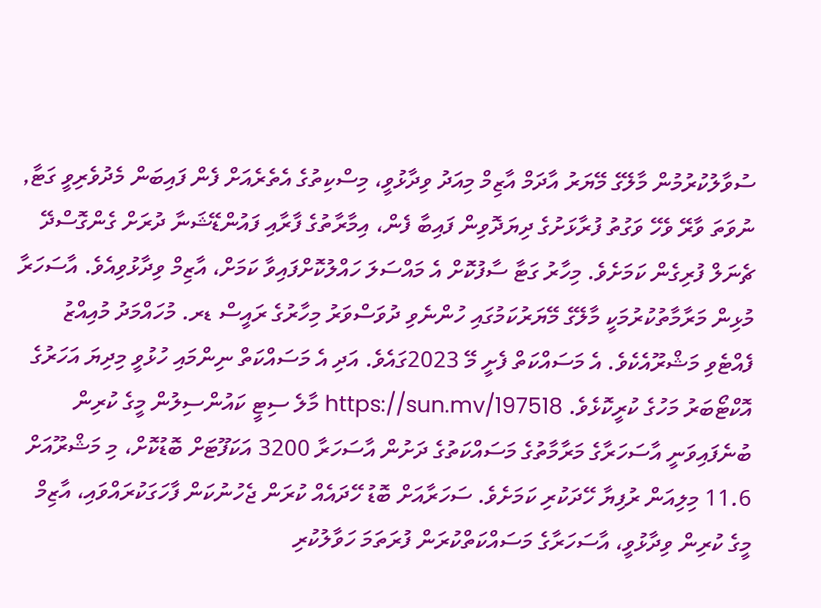ސުވާލުކުރުމުން މާލޭގެ މޭޔަރު އާދަމް އާޒިމް މިއަދު ވިދާޅުވީ، މިސްކިތުގެ އެތެރެއަށް ފެން ފައިބަން މެދުވެރިވީ ގަޓާ, ނުވަތަ ވާރޭ ވެހޭ ވަގުތު ފުރާޅަށުގެ ދިޔަދޮވިން ފައިބާ ފެން، އިމާރާތުގެ ފާރާއި ފައުންޑޭޝަނާ ދުރަށް ގެންގޮސްދޭ ޗެނަލް ފުރިގެން ކަމަށެވެ. މިހާރު ގަޓާ ސާފުކޮށް އެ މައްސަލަ ހައްލުކޮށްފައިވާ ކަމަށް، އާޒިމް ވިދާޅުވިއެވެ. އާސަހަރާ މުޅިން މަރާމާތުކުރުމަކީ މާލޭގެ މޭޔަރުކަމުގައި ހުންނެވި ދުވަސްވަރު މިހާރުގެ ރައީސް ޑރ. މުހައްމަދު މުއިއްޒު ފެއްޓެވި މަޝްރޫއެކެވެ. އެ މަސައްކަތް ފެށީ މޭ 2023ގައެވެ. އަދި އެ މަސައްކަތް ނިންމައި ހުޅުވީ މިދިޔަ އަހަރުގެ އޮކްޓޯބަރު މަހުގެ ކުރީކޮޅެވެ. https://sun.mv/197518 މާލެ ސިޓީ ކައުންސިލުން މީގެ ކުރިން ބުނެފައިވަނީ އާސަހަރާގެ މަރާމާތުގެ މަސައްކަތުގެ ދަށުން އާސަހަރާ 3200 އަކަފޫޓަށް ބޮޑުކޮށް، މި މަޝްރޫއަށް 11.6 މިލިއަން ރުފިޔާ ހޭދަކުރި ކަމަށެވެ. ސަހަރާއަށް ބޮޑު ހޭދައެއް ކުރަން ޖެހުނުކަން ފާހަގަކުރައްވައި، އާޒިމް މީގެ ކުރިން ވިދާޅުވީ، އާސަހަރާގެ މަސައްކަތްކުރަން ފުރަތަމަ ހަވާލުކުރި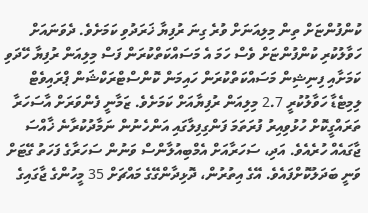ކުންފުންޏަށް ތިން މިލިއަނަށް ވުރެ ގިނަ ރުފިޔާ ޚަރަދުވި ކަމަށެވެ. ދެވަނައަށް ހަވާލުކުރި ކުންފުންޏަށް ވެސް ހަމަ އެ މަސައްކަތްކުރަން ފަސް މިލިއަން ރުފިޔާ ހޭދަވި ކަމަށާއި ފިނިޝިން މަސައްކަތްކުރަން ހައިމަން ކޮންސްޓްރަކްޝަން ޕްރައިވެޓް ލިމިޓެޑާ ހަވާލުކުރީ 2.7 މިލިއަން ރުފިޔާއަށް ކަމަށެވެ. ޒަމާނީ ފެންވަރަށް އާސަހަރާ ތަރައްގީކޮށް ހުޅުވިއިރު ފުރަތަމަ ފަންގިފިލާގައި އަންހެނުން ނަމާދުކުރާނެ ޚާއްސަ ޖާގައެއް ހުރެއެވެ. އަދި، ސަހަރާއަށް އެމްބިއުލާންސް ވަނުން ސަހަރާގެ ފަހަތު ގޭޓަށް ވަނީ ބަދަލުކޮށްފައެވެ. އޭގެ އިތުރުން، ދޮޅިދާންގޭގެ މައްޗަށް 35 މީހުންގެ ޖާގައިގެ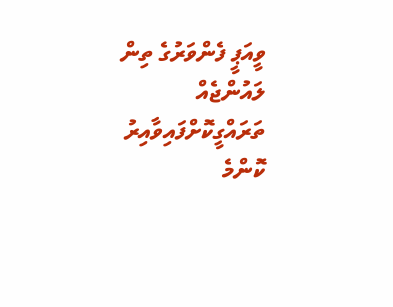ވީއަޕީ ފެންވަރުގެ ތިން ލައުންޖެއް ތަރައްގީކޮށްފައިވާއިރު ކޮންމެ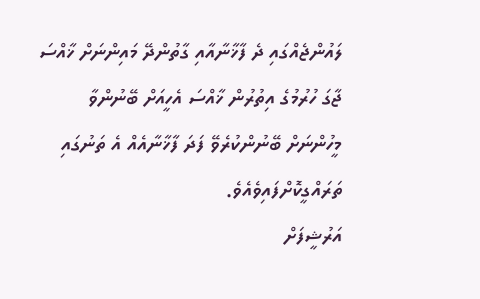ލައުންޖެއްގައި ދެ ފާޚާނާއާއި ގާތުންދޭ މައިންނަށް ޚާއްސަ ޖާގަ ހުރުމުގެ އިތުރުން ޚާއްސަ އެހީއަށް ބޭނުންވާ މީހުންނަށް ބޭނުންކުރެވޭ ފަދަ ފާޚާނާއެއް އެ ތަނުގައި ތަރައްގީކޮށްފައިވެއެވެ.
އަރުޝީފަށް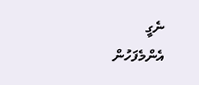ނެގީ
އެންމެފަހުން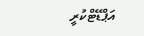އަޕްޑޭޓްކުރީ